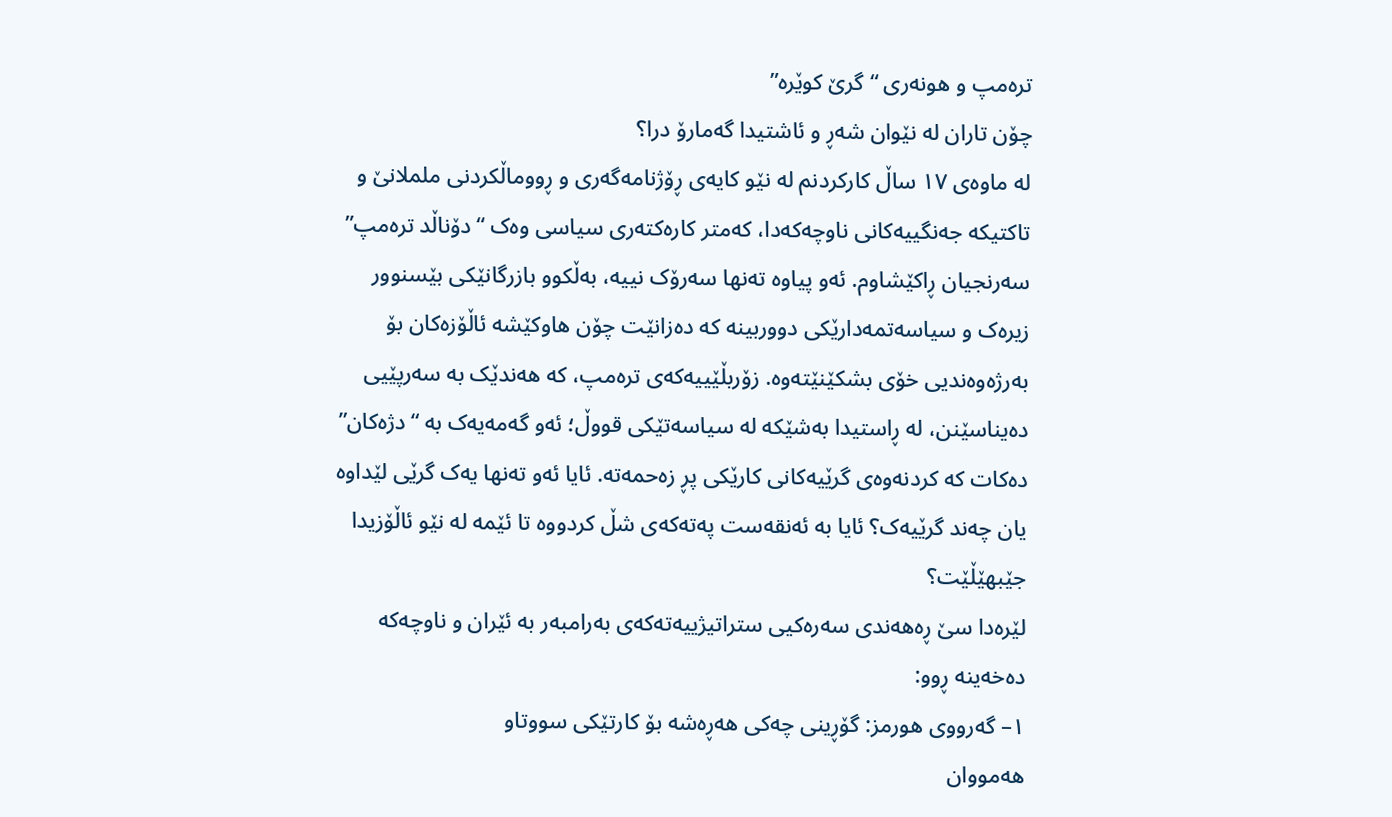ترەمپ و هونەری “گرێ کوێرە”
چۆن تاران لە نێوان شەڕ و ئاشتیدا گەمارۆ درا؟
لە ماوەی ١٧ ساڵ کارکردنم لە نێو کایەی ڕۆژنامەگەری و ڕووماڵکردنی ململانێ و تاکتیکە جەنگییەکانی ناوچەکەدا، کەمتر کارەکتەری سیاسی وەک “دۆناڵد ترەمپ” سەرنجیان ڕاکێشاوم. ئەو پیاوە تەنها سەرۆک نییە، بەڵکوو بازرگانێکی بێسنوور زیرەک و سیاسەتمەدارێکی دووربینە کە دەزانێت چۆن هاوکێشە ئاڵۆزەکان بۆ بەرژەوەندیی خۆی بشکێنێتەوە. زۆربڵێییەکەی ترەمپ، کە هەندێک بە سەرپێیی دەیناسێنن، لە ڕاستیدا بەشێکە لە سیاسەتێکی قووڵ؛ ئەو گەمەیەک بە “دژەکان” دەکات کە کردنەوەی گرێیەکانی کارێکی پڕ زەحمەتە. ئایا ئەو تەنها یەک گرێی لێداوە یان چەند گرێیەک؟ ئایا بە ئەنقەست پەتەکەی شڵ کردووە تا ئێمە لە نێو ئاڵۆزیدا جێبهێڵێت؟
لێرەدا سێ ڕەهەندی سەرەکیی ستراتیژییەتەکەی بەرامبەر بە ئێران و ناوچەکە دەخەینە ڕوو:
١– گەرووی هورمز: گۆڕینی چەکی هەڕەشە بۆ کارتێکی سووتاو
هەمووان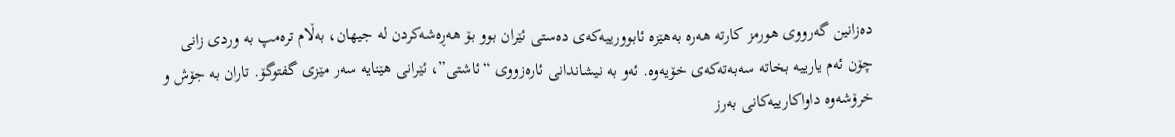دەزانین گەرووی هورمز کارتە هەرە بەهێزە ئابوورییەکەی دەستی ئێران بوو بۆ هەڕەشەکردن لە جیهان، بەڵام ترەمپ بە وردی زانی چۆن ئەم یارییە بخاتە سەبەتەکەی خۆیەوە. ئەو بە نیشاندانی ئارەزووی “ئاشتی”، ئێرانی هێنایە سەر مێزی گفتوگۆ. تاران بە جۆش و خرۆشەوە داواکارییەکانی بەرز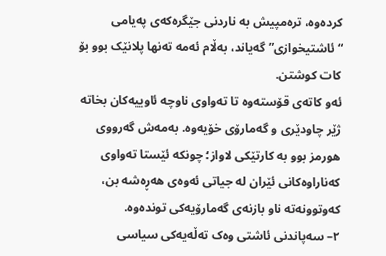کردەوە، ترەمپیش بە ناردنی جێگرەکەی پەیامی “ئاشتیخوازی” گەیاند، بەڵام ئەمە تەنها پلانێک بوو بۆ کات کوشتن.
ئەو کاتەی قۆستەوە تا تەواوی ناوچە ئاوییەکان بخاتە ژێر چاودێری و گەمارۆی خۆیەوە. بەمەش گەرووی هورمز بوو بە کارتێکی لاواز؛ چونکە ئێستا تەواوی کەناراوەکانی ئێران لە جیاتی ئەوەی هەڕەشە بن، کەوتوونەتە ناو بازنەی گەمارۆیەکی توندەوە.
٢– سەپاندنی ئاشتی وەک تەڵەیەکی سیاسی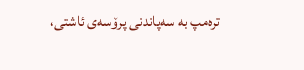ترەمپ بە سەپاندنی پرۆسەی ئاشتی،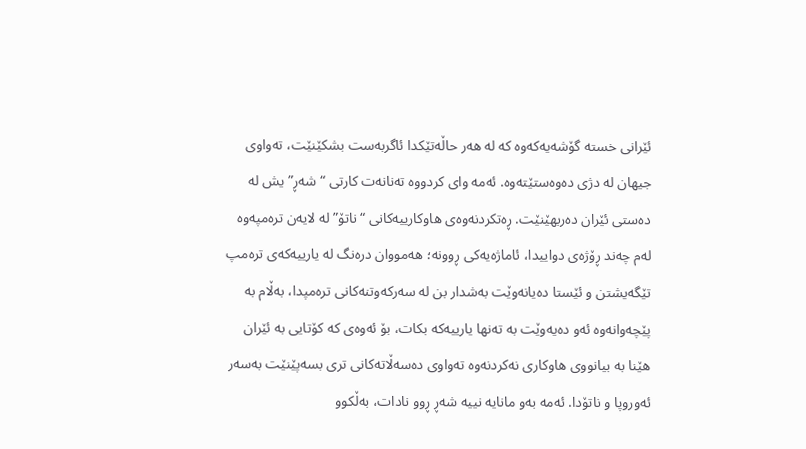ئێرانی خستە گۆشەیەکەوە کە لە هەر حاڵەتێکدا ئاگربەست بشکێنێت، تەواوی جیهان لە دژی دەوەستێتەوە. ئەمە وای کردووە تەنانەت کارتی “شەڕ”یش لە دەستی ئێران دەربهێنێت. ڕەتکردنەوەی هاوکارییەکانی “ناتۆ” لە لایەن ترەمپەوە لەم چەند ڕۆژەی دواییدا، ئاماژەیەکی ڕوونە؛ هەمووان درەنگ لە یارییەکەی ترەمپ تێگەیشتن و ئێستا دەیانەوێت بەشدار بن لە سەرکەوتنەکانی ترەمپدا، بەڵام بە پێچەوانەوە ئەو دەیەوێت بە تەنها یارییەکە بکات، بۆ ئەوەی کە کۆتایی بە ئێران هێنا بە بیانووی هاوکاری نەکردنەوە تەواوی دەسەڵاتەکانی تری بسەپێنێت بەسەر ئەوروپا و ناتۆدا. ئەمە بەو مانایە نییە شەڕ ڕوو نادات، بەڵکوو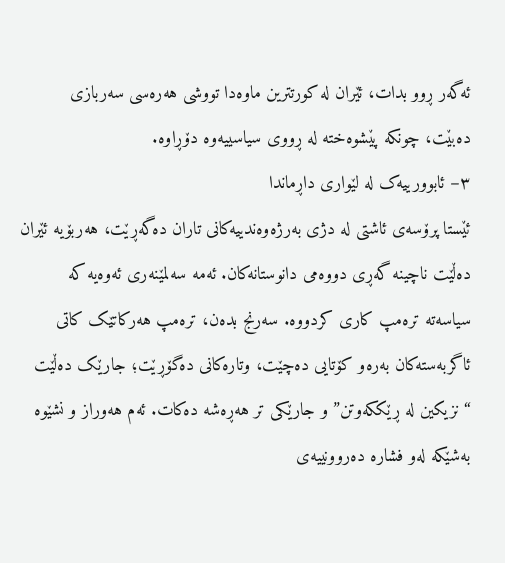ئەگەر ڕوو بدات، ئێران لە کورتترین ماوەدا تووشی هەرەسی سەربازی دەبێت، چونکە پێشوەختە لە ڕووی سیاسییەوە دۆڕاوە.
٣– ئابوورییەک لە لێواری داڕماندا
ئێستا پرۆسەی ئاشتی لە دژی بەرژەوەندییەکانی تاران دەگەڕێت، هەربۆیە ئێران دەڵێت ناچینە گەڕی دووەمی دانوستانەکان. ئەمە سەلمێنەری ئەوەیە کە سیاسەتە ترەمپ کاری کردووە. سەرنج بدەن، ترەمپ هەرکاتێک کاتی ئاگربەستەکان بەرەو کۆتایی دەچێت، وتارەکانی دەگۆڕێت؛ جارێک دەڵێت “نزیکین لە ڕێککەوتن” و جارێکی تر هەڕەشە دەکات. ئەم هەوراز و نشێوە بەشێکە لەو فشارە دەروونییەی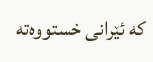کە ئێرانی خستووەتە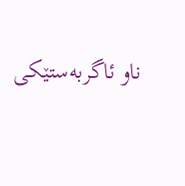ناو ئاگربەستێکی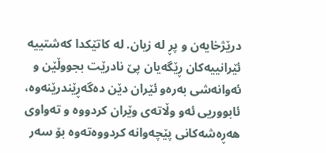درێژخایەن و پڕ لە زیان. لە کاتێکدا کەشتییە ئێرانییەکان ڕێگەیان پێ نادرێت بجووڵێن و ئەوانەشی بەرەو ئێران دێن دەگەڕێندرێنەوە، ئابووریی ئەو وڵاتەی وێران کردووە و تەواوی هەڕەشەکانی پێچەوانە کردووەتەوە بۆ سەر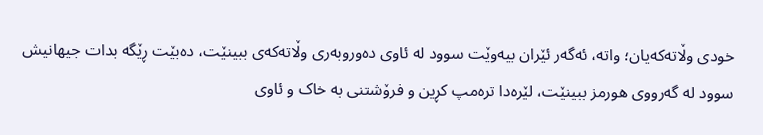خودی وڵاتەکەیان؛ واتە، ئەگەر ئێران بیەوێت سوود لە ئاوی دەوروبەری وڵاتەکەی ببینێت، دەبێت ڕێگە بدات جیهانیش سوود لە گەرووی هورمز ببینێت، لێرەدا ترەمپ کڕین و فرۆشتنی بە خاک و ئاوی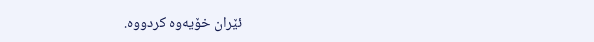ئێران خۆیەوە کردووە.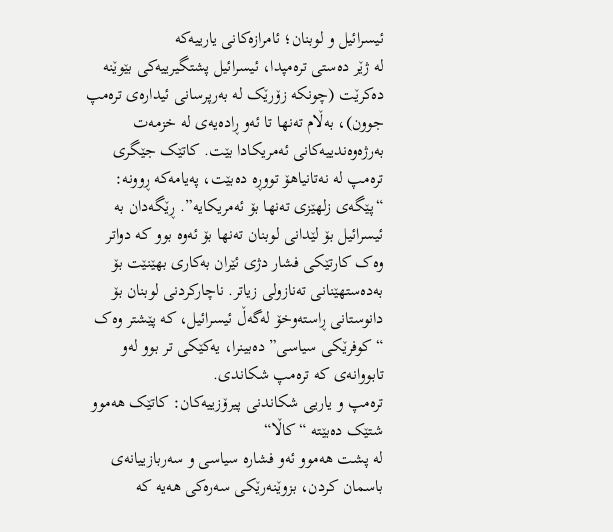ئیسرائیل و لوبنان؛ ئامرازەکانی یارییەکە
لە ژێر دەستی ترەمپدا، ئیسرائیل پشتگیرییەکی بێوێنە دەکرێت (چونکە زۆرێک لە بەرپرسانی ئیدارەی ترەمپ جوون)، بەڵام تەنها تا ئەو ڕادەیەی لە خزمەت بەرژەوەندییەکانی ئەمریکادا بێت. کاتێک جێگری ترەمپ لە نەتانیاهۆ تووڕە دەبێت، پەیامەکە ڕوونە: “پێگەی زلهێزی تەنها بۆ ئەمریکایە”. ڕێگەدان بە ئیسرائیل بۆ لێدانی لوبنان تەنها بۆ ئەوە بوو کە دواتر وەک کارتێکی فشار دژی ئێران بەکاری بهێنێت بۆ بەدەستهێنانی تەنازولی زیاتر. ناچارکردنی لوبنان بۆ دانوستانی ڕاستەوخۆ لەگەڵ ئیسرائیل، کە پێشتر وەک “کوفرێکی سیاسی” دەبینرا، یەکێکی تر بوو لەو تابووانەی کە ترەمپ شکاندی.
ترەمپ و یاریی شکاندنی پیرۆزییەکان: کاتێک هەموو شتێک دەبێتە “کاڵا“
لە پشت هەموو ئەو فشارە سیاسی و سەربازییانەی باسمان کردن، بزوێنەرێکی سەرەکی هەیە کە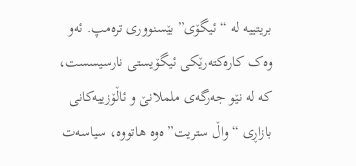بریتییە لە “ئیگۆی” بێسنووری ترەمپ. ئەو وەک کارەکتەرێکی ئیگۆیستی نارسیسست، کە لە نێو جەرگەی ململانێ و ئاڵۆزییەکانی بازاڕی “واڵ ستریت”ەوە هاتووە، سیاسەت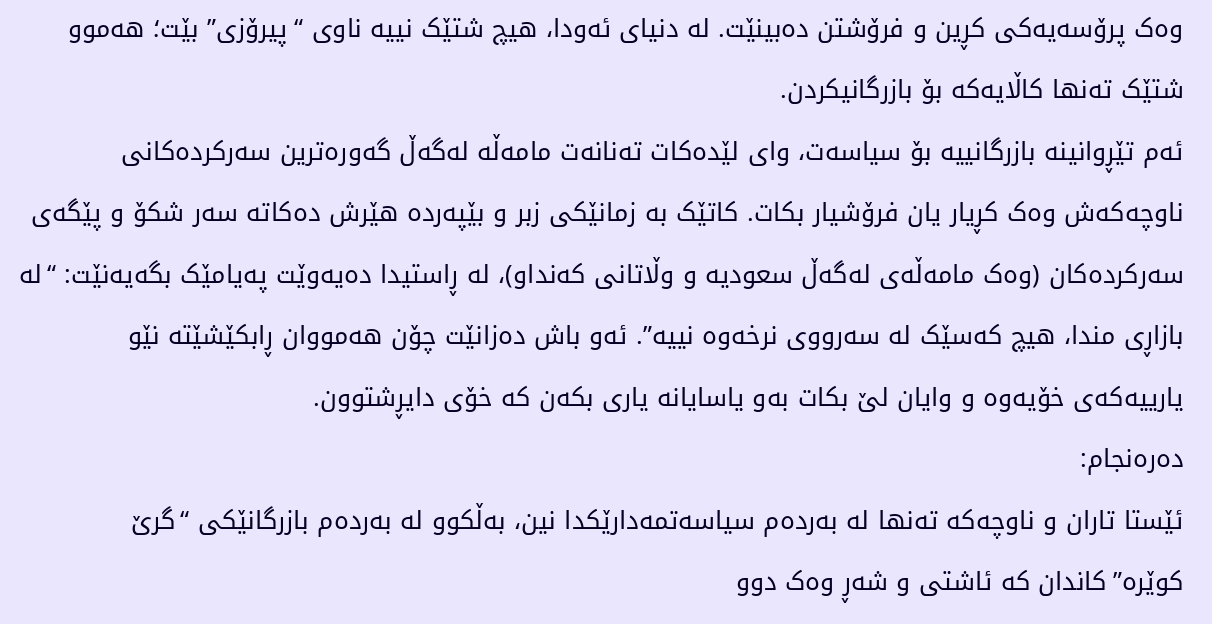وەک پرۆسەیەکی کڕین و فرۆشتن دەبینێت. لە دنیای ئەودا، هیچ شتێک نییە ناوی “پیرۆزی” بێت؛ هەموو شتێک تەنها کاڵایەکە بۆ بازرگانیکردن.
ئەم تێڕوانینە بازرگانییە بۆ سیاسەت، وای لێدەکات تەنانەت مامەڵە لەگەڵ گەورەترین سەرکردەکانی ناوچەکەش وەک کڕیار یان فرۆشیار بکات. کاتێک بە زمانێکی زبر و بێپەردە هێرش دەکاتە سەر شکۆ و پێگەی سەرکردەکان (وەک مامەڵەی لەگەڵ سعودیە و وڵاتانی کەنداو)، لە ڕاستیدا دەیەوێت پەیامێک بگەیەنێت: “لە بازاڕی مندا، هیچ کەسێک لە سەرووی نرخەوە نییە”. ئەو باش دەزانێت چۆن هەمووان ڕابکێشێتە نێو یارییەکەی خۆیەوە و وایان لێ بکات بەو یاسایانە یاری بکەن کە خۆی دایڕشتوون.
دەرەنجام:
ئێستا تاران و ناوچەکە تەنها لە بەردەم سیاسەتمەدارێکدا نین، بەڵکوو لە بەردەم بازرگانێکی “گرێ کوێرە”کاندان کە ئاشتی و شەڕ وەک دوو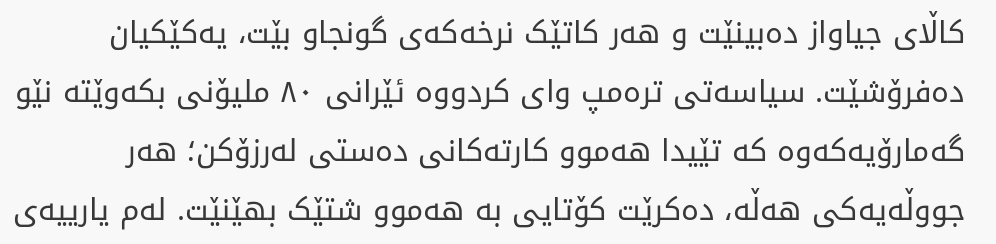کاڵای جیاواز دەبینێت و هەر کاتێک نرخەکەی گونجاو بێت، یەکێکیان دەفرۆشێت. سیاسەتی ترەمپ وای کردووە ئێرانی ٨٠ ملیۆنی بکەوێتە نێو گەمارۆیەکەوە کە تێیدا هەموو کارتەکانی دەستی لەرزۆکن؛ هەر جووڵەیەکی هەڵە، دەکرێت کۆتایی بە هەموو شتێک بهێنێت. لەم یارییەی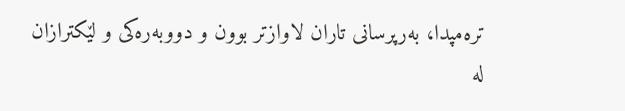ترەمپدا، بەرپرسانی تاران لاوازتر بوون و دووبەرەکی و لێکترازان لە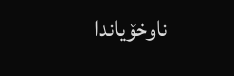ناوخۆیاندا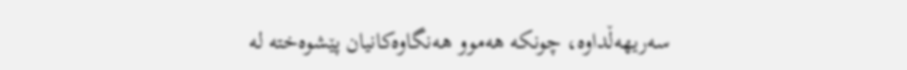سەریهەڵداوە، چونکە هەموو هەنگاوەکانیان پێشوەختە لە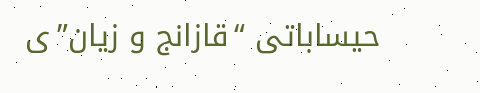حیساباتی “قازانج و زیان”ی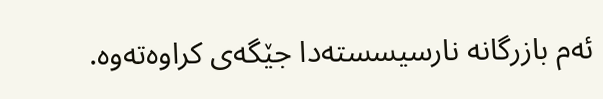ئەم بازرگانە نارسیسستەدا جێگەی کراوەتەوە.